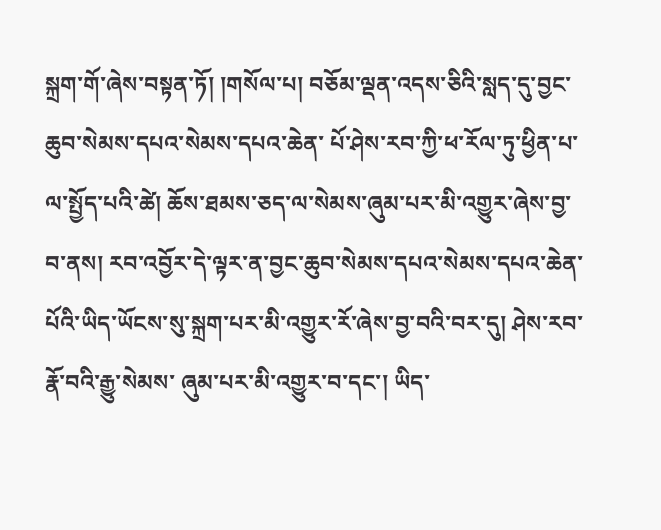སྐྲག་གོ་ཞེས་བསྟན་ཏོ། །གསོལ་པ། བཅོམ་ལྡན་འདས་ཅིའི་སླད་དུ་བྱང་ཆུབ་སེམས་དཔའ་སེམས་དཔའ་ཆེན་ པོ་ཤེས་རབ་ཀྱི་ཕ་རོལ་ཏུ་ཕྱིན་པ་ལ་སྤྱོད་པའི་ཚེ། ཆོས་ཐམས་ཅད་ལ་སེམས་ཞུམ་པར་མི་འགྱུར་ཞེས་བྱ་བ་ནས། རབ་འབྱོར་དེ་ལྟར་ན་བྱང་ཆུབ་སེམས་དཔའ་སེམས་དཔའ་ཆེན་པོའི་ཡིད་ཡོངས་སུ་སྐྲག་པར་མི་འགྱུར་རོ་ཞེས་བྱ་བའི་བར་དུ། ཤེས་རབ་རྣོ་བའི་རྒྱུ་སེམས་ ཞུམ་པར་མི་འགྱུར་བ་དང་། ཡིད་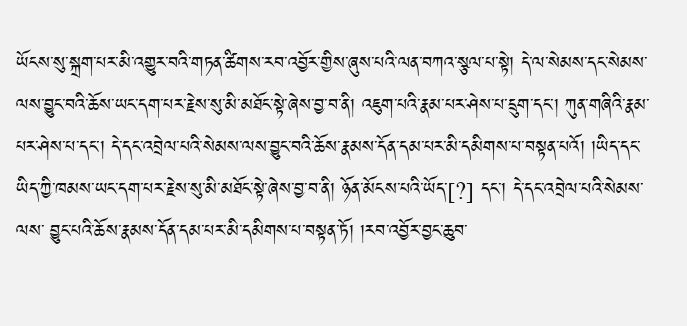ཡོངས་སུ་སྐྲག་པར་མི་འགྱུར་བའི་གཏན་ཚིགས་རབ་འབྱོར་གྱིས་ཞུས་པའི་ལན་བཀའ་སྩལ་པ་སྟེ། དེ་ལ་སེམས་དང་སེམས་ལས་བྱུང་བའི་ཆོས་ཡང་དག་པར་རྗེས་སུ་མི་མཐོང་སྟེ་ཞེས་བྱ་བ་ནི། འཇུག་པའི་རྣམ་པར་ཤེས་པ་དྲུག་དང་། ཀུན་གཞིའི་རྣམ་པར་ཤེས་པ་དང་། དེ་དང་འབྲེལ་པའི་སེམས་ལས་བྱུང་བའི་ཆོས་རྣམས་དོན་དམ་པར་མི་དམིགས་པ་བསྟན་པའོ། །ཡིད་དང་ཡིད་ཀྱི་ཁམས་ཡང་དག་པར་རྗེས་སུ་མི་མཐོང་སྟེ་ཞེས་བྱ་བ་ནི། ཉོན་མོངས་པའི་ཡོད་[?] དང་། དེ་དང་འབྲེལ་པའི་སེམས་ལས་ བྱུང་པའི་ཆོས་རྣམས་དོན་དམ་པར་མི་དམིགས་པ་བསྟན་ཏོ། །རབ་འབྱོར་བྱང་ཆུབ་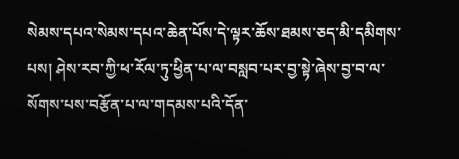སེམས་དཔའ་སེམས་དཔའ་ཆེན་པོས་དེ་ལྟར་ཆོས་ཐམས་ཅད་མི་དམིགས་པས། ཤེས་རབ་ཀྱི་ཕ་རོལ་ཏུ་ཕྱིན་པ་ལ་བསླབ་པར་བྱ་སྟེ་ཞེས་བྱ་བ་ལ་སོགས་པས་བརྩོན་པ་ལ་གདམས་པའི་དོན་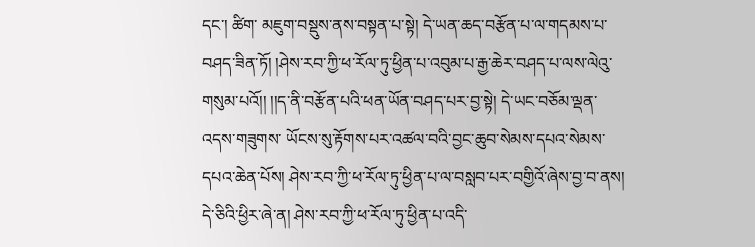དང་། ཚིག་ མཇུག་བསྡུས་ནས་བསྟན་པ་སྟེ། དེ་ཡན་ཆད་བརྩོན་པ་ལ་གདམས་པ་བཤད་ཟིན་ཏོ། །ཤེས་རབ་ཀྱི་ཕ་རོལ་ཏུ་ཕྱིན་པ་འབུམ་པ་རྒྱ་ཆེར་བཤད་པ་ལས་ལེའུ་གསུམ་པའོ།། །།ད་ནི་བརྩོན་པའི་ཕན་ཡོན་བཤད་པར་བྱ་སྟེ། དེ་ཡང་བཅོམ་ལྡན་འདས་གཟུགས་ ཡོངས་སུ་རྟོགས་པར་འཚལ་བའི་བྱང་ཆུབ་སེམས་དཔའ་སེམས་དཔའ་ཆེན་པོས། ཤེས་རབ་ཀྱི་ཕ་རོལ་ཏུ་ཕྱིན་པ་ལ་བསླབ་པར་བགྱིའོ་ཞེས་བྱ་བ་ནས། དེ་ཅིའི་ཕྱིར་ཞེ་ན། ཤེས་རབ་ཀྱི་ཕ་རོལ་ཏུ་ཕྱིན་པ་འདི་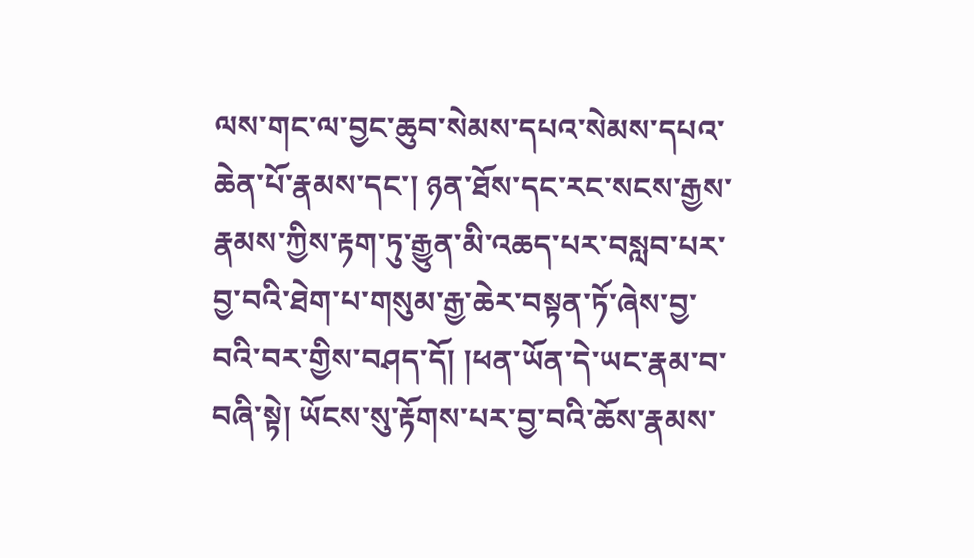ལས་གང་ལ་བྱང་ཆུབ་སེམས་དཔའ་སེམས་དཔའ་ཆེན་པོ་རྣམས་དང་། ཉན་ཐོས་དང་རང་སངས་རྒྱས་རྣམས་ཀྱིས་རྟག་ཏུ་རྒྱུན་མི་འཆད་པར་བསླབ་པར་བྱ་བའི་ཐེག་པ་གསུམ་རྒྱ་ཆེར་བསྟན་ཏོ་ཞེས་བྱ་བའི་བར་གྱིས་བཤད་དོ། །ཕན་ཡོན་དེ་ཡང་རྣམ་བ་བཞི་སྟེ། ཡོངས་སུ་རྟོགས་པར་བྱ་བའི་ཆོས་རྣམས་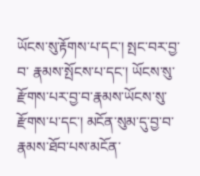ཡོངས་སུ་རྟོགས་པ་དང་། སྤང་བར་བྱ་བ་ རྣམས་སྤོངས་པ་དང་། ཡོངས་སུ་རྫོགས་པར་བྱ་བ་རྣམས་ཡོངས་སུ་རྫོགས་པ་དང་། མངོན་སུམ་དུ་བྱ་བ་རྣམས་ཐོབ་པས་མངོན་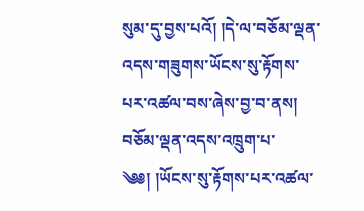སུམ་དུ་བྱས་པའོ། །དེ་ལ་བཅོམ་ལྡན་འདས་གཟུགས་ཡོངས་སུ་རྟོགས་པར་འཚལ་བས་ཞེས་བྱ་བ་ནས། བཅོམ་ལྡན་འདས་འཁྲུག་པ་ ༄༅། །ཡོངས་སུ་རྟོགས་པར་འཚལ་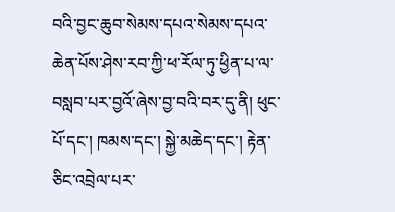བའི་བྱང་ཆུབ་སེམས་དཔའ་སེམས་དཔའ་ཆེན་པོས་ཤེས་རབ་ཀྱི་ཕ་རོལ་ཏུ་ཕྱིན་པ་ལ་བསླབ་པར་བྱའོ་ཞེས་བྱ་བའི་བར་དུ་ནི། ཕུང་པོ་དང་། ཁམས་དང་། སྐྱེ་མཆེད་དང་། རྟེན་ཅིང་འབྲེལ་པར་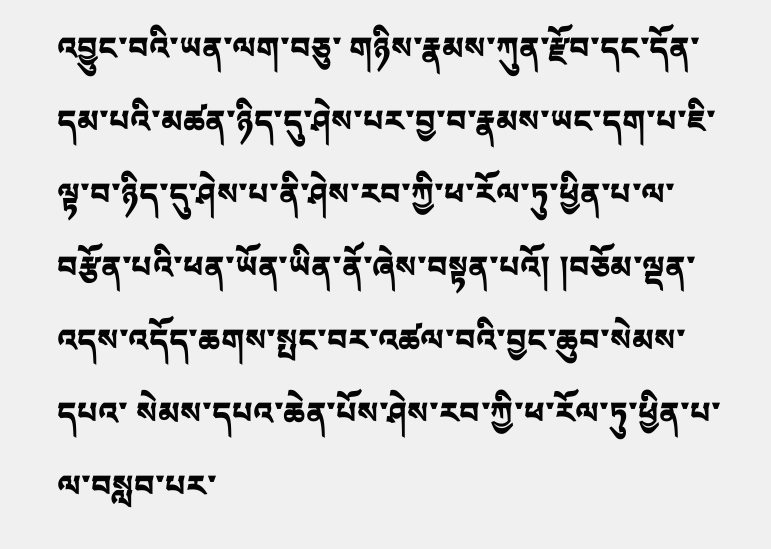འབྱུང་བའི་ཡན་ལག་བཅུ་ གཉིས་རྣམས་ཀུན་རྫོབ་དང་དོན་དམ་པའི་མཚན་ཉིད་དུ་ཤེས་པར་བྱ་བ་རྣམས་ཡང་དག་པ་ཇི་ལྟ་བ་ཉིད་དུ་ཤེས་པ་ནི་ཤེས་རབ་ཀྱི་ཕ་རོལ་ཏུ་ཕྱིན་པ་ལ་བརྩོན་པའི་ཕན་ཡོན་ཡིན་ནོ་ཞེས་བསྟན་པའོ། །བཅོམ་ལྡན་འདས་འདོད་ཆགས་སྤང་བར་འཚལ་བའི་བྱང་ཆུབ་སེམས་དཔའ་ སེམས་དཔའ་ཆེན་པོས་ཤེས་རབ་ཀྱི་ཕ་རོལ་ཏུ་ཕྱིན་པ་ལ་བསླབ་པར་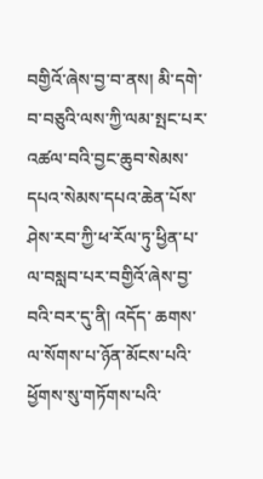བགྱིའོ་ཞེས་བྱ་བ་ནས། མི་དགེ་བ་བཅུའི་ལས་ཀྱི་ལམ་སྤང་པར་འཚལ་བའི་བྱང་ཆུབ་སེམས་དཔའ་སེམས་དཔའ་ཆེན་པོས་ཤེས་རབ་ཀྱི་ཕ་རོལ་ཏུ་ཕྱིན་པ་ལ་བསླབ་པར་བགྱིའོ་ཞེས་བྱ་བའི་བར་དུ་ནི། འདོད་ ཆགས་ལ་སོགས་པ་ཉོན་མོངས་པའི་ཕྱོགས་སུ་གཏོགས་པའི་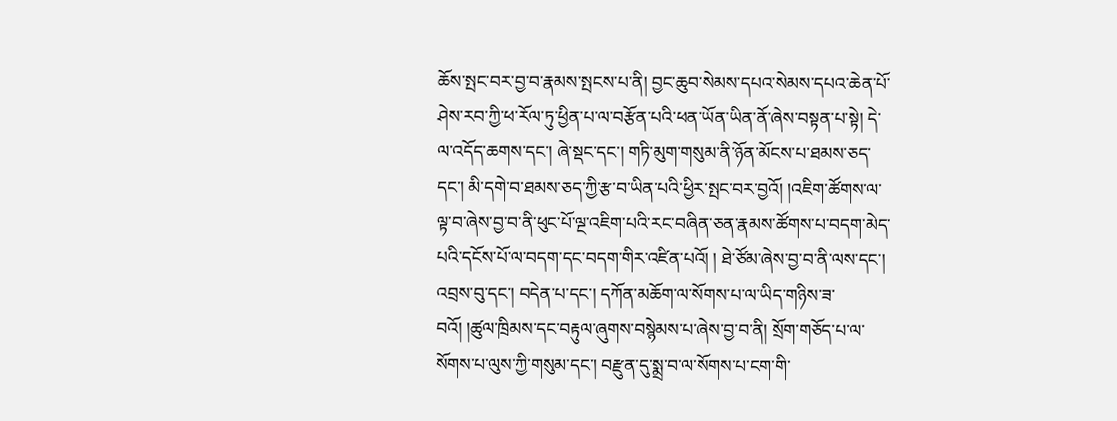ཆོས་སྤང་བར་བྱ་བ་རྣམས་སྤངས་པ་ནི། བྱང་ཆུབ་སེམས་དཔའ་སེམས་དཔའ་ཆེན་པོ་ཤེས་རབ་ཀྱི་ཕ་རོལ་ཏུ་ཕྱིན་པ་ལ་བརྩོན་པའི་ཕན་ཡོན་ཡིན་ནོ་ཞེས་བསྟན་པ་སྟེ། དེ་ལ་འདོད་ཆགས་དང་། ཞེ་སྡང་དང་། གཏི་མུག་གསུམ་ནི་ཉོན་མོངས་པ་ཐམས་ཅད་དང་། མི་དགེ་བ་ཐམས་ཅད་ཀྱི་རྩ་བ་ཡིན་པའི་ཕྱིར་སྤང་བར་བྱའོ། །འཇིག་ཚོགས་ལ་ལྟ་བ་ཞེས་བྱ་བ་ནི་ཕུང་པོ་ལྔ་འཇིག་པའི་རང་བཞིན་ཅན་རྣམས་ཚོགས་པ་བདག་མེད་པའི་དངོས་པོ་ལ་བདག་དང་བདག་གིར་འཛིན་པའོ། ། ཐེ་ཙོམ་ཞེས་བྱ་བ་ནི་ལས་དང་། འབྲས་བུ་དང་། བདེན་པ་དང་། དཀོན་མཆོག་ལ་སོགས་པ་ལ་ཡིད་གཉིས་ཟ་བའོ། །ཚུལ་ཁྲིམས་དང་བརྟུལ་ཞུགས་བསྙེམས་པ་ཞེས་བྱ་བ་ནི། སྲོག་གཅོད་པ་ལ་སོགས་པ་ལུས་ཀྱི་གསུམ་དང་། བརྫུན་དུ་སྨྲ་བ་ལ་སོགས་པ་ངག་གི་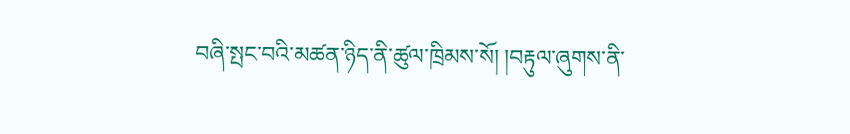བཞི་སྤང་བའི་མཚན་ཉིད་ནི་ཚུལ་ཁྲིམས་སོ། །བརྟུལ་ཞུགས་ནི་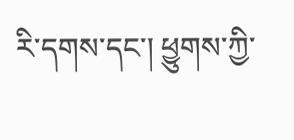རི་དགས་དང་། ཕྱུགས་ཀྱི་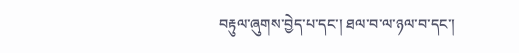བརྟུལ་ཞུགས་བྱེད་པ་དང་། ཐལ་བ་ལ་ཉལ་བ་དང་།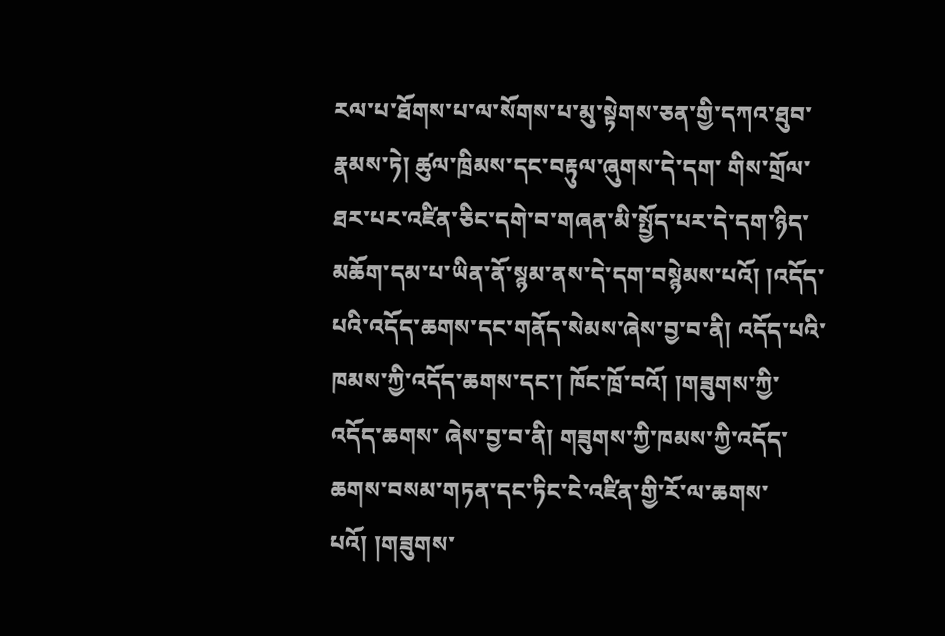རལ་པ་ཐོགས་པ་ལ་སོགས་པ་མུ་སྟེགས་ཅན་གྱི་དཀའ་ཐུབ་རྣམས་ཏེ། ཚུལ་ཁྲིམས་དང་བརྟུལ་ཞུགས་དེ་དག་ གིས་གྲོལ་ཐར་པར་འཛིན་ཅིང་དགེ་བ་གཞན་མི་སྤྱོད་པར་དེ་དག་ཉིད་མཆོག་དམ་པ་ཡིན་ནོ་སྙམ་ནས་དེ་དག་བསྙེམས་པའོ། །འདོད་པའི་འདོད་ཆགས་དང་གནོད་སེམས་ཞེས་བྱ་བ་ནི། འདོད་པའི་ཁམས་ཀྱི་འདོད་ཆགས་དང་། ཁོང་ཁྲོ་བའོ། །གཟུགས་ཀྱི་འདོད་ཆགས་ ཞེས་བྱ་བ་ནི། གཟུགས་ཀྱི་ཁམས་ཀྱི་འདོད་ཆགས་བསམ་གཏན་དང་ཏིང་ངེ་འཛིན་གྱི་རོ་ལ་ཆགས་པའོ། །གཟུགས་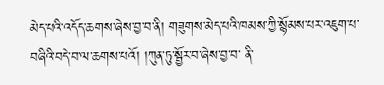མེད་པའི་འདོད་ཆགས་ཞེས་བྱ་བ་ནི། གཟུགས་མེད་པའི་ཁམས་ཀྱི་སྙོམས་པར་འཇུག་པ་བཞིའི་བདེ་བ་ལ་ཆགས་པའོ། །ཀུན་ཏུ་སྦྱོར་བ་ཞེས་བྱ་བ་ ནི་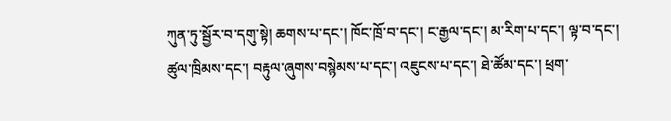ཀུན་ཏུ་སྦྱོར་བ་དགུ་སྟེ། ཆགས་པ་དང་། ཁོང་ཁྲོ་བ་དང་། ང་རྒྱལ་དང་། མ་རིག་པ་དང་། ལྟ་བ་དང་། ཚུལ་ཁྲིམས་དང་། བརྟུལ་ཞུགས་བསྙེམས་པ་དང་། འཇུངས་པ་དང་། ཐེ་ཚོམ་དང་། ཕྲག་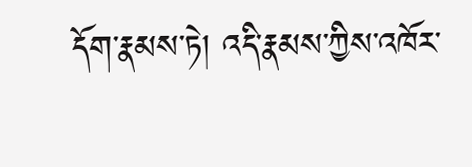དོག་རྣམས་ཏེ། འདི་རྣམས་ཀྱིས་འཁོར་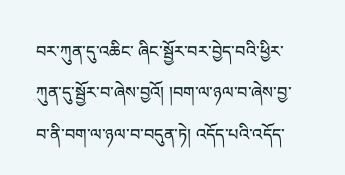བར་ཀུན་དུ་འཆིང་ ཞིང་སྦྱོར་བར་བྱེད་བའི་ཕྱིར་ཀུན་དུ་སྦྱོར་བ་ཞེས་བྱའོ། །བག་ལ་ཉལ་བ་ཞེས་བྱ་བ་ནི་བག་ལ་ཉལ་བ་བདུན་ཏེ། འདོད་པའི་འདོད་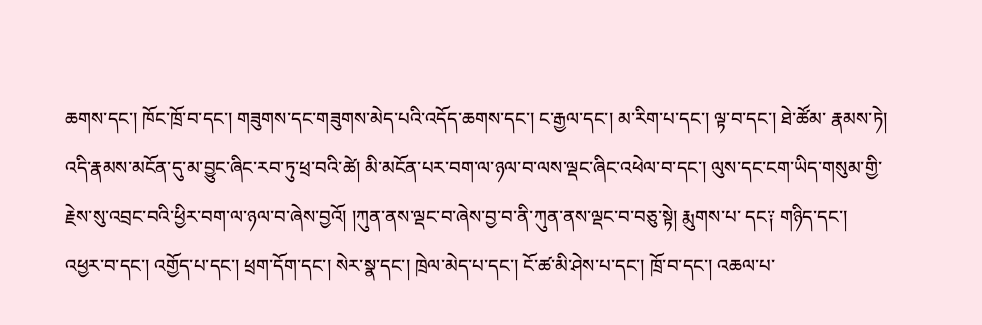ཆགས་དང་། ཁོང་ཁྲོ་བ་དང་། གཟུགས་དང་གཟུགས་མེད་པའི་འདོད་ཆགས་དང་། ང་རྒྱལ་དང་། མ་རིག་པ་དང་། ལྟ་བ་དང་། ཐེ་ཚོམ་ རྣམས་ཏེ། འདི་རྣམས་མངོན་དུ་མ་བྱུང་ཞིང་རབ་ཏུ་ཕྲ་བའི་ཚེ། མི་མངོན་པར་བག་ལ་ཉལ་བ་ལས་ལྡང་ཞིང་འཕེལ་བ་དང་། ལུས་དང་ངག་ཡིད་གསུམ་གྱི་རྗེས་སུ་འབྲང་བའི་ཕྱིར་བག་ལ་ཉལ་བ་ཞེས་བྱའོ། །ཀུན་ནས་ལྡང་བ་ཞེས་བྱ་བ་ནི་ཀུན་ནས་ལྡང་བ་བཅུ་སྟེ། རྨུགས་པ་ དང༑ གཉིད་དང་། འཕྱར་བ་དང་། འགྱོད་པ་དང་། ཕྲག་དོག་དང་། སེར་སྣ་དང་། ཁྲེལ་མེད་པ་དང་། ངོ་ཚ་མི་ཤེས་པ་དང་། ཁྲོ་བ་དང་། འཆལ་པ་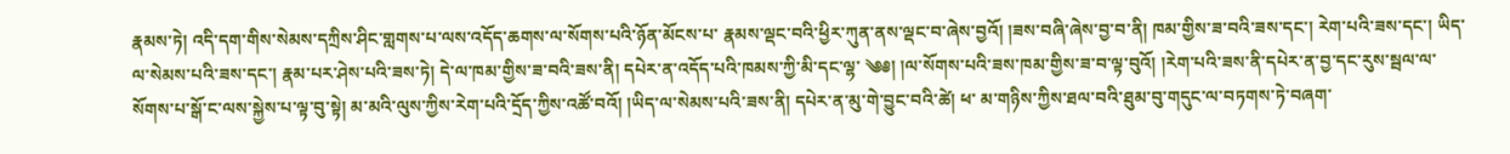རྣམས་ཏེ། འདི་དག་གིས་སེམས་དཀྲིས་ཤིང་གླགས་པ་ལས་འདོད་ཆགས་ལ་སོགས་པའི་ཉོན་མོངས་པ་ རྣམས་ལྡང་བའི་ཕྱིར་ཀུན་ནས་ལྡང་བ་ཞེས་བྱའོ། །ཟས་བཞི་ཞེས་བྱ་བ་ནི། ཁམ་གྱིས་ཟ་བའི་ཟས་དང་། རེག་པའི་ཟས་དང་། ཡིད་ལ་སེམས་པའི་ཟས་དང་། རྣམ་པར་ཤེས་པའི་ཟས་ཏེ། དེ་ལ་ཁམ་གྱིས་ཟ་བའི་ཟས་ནི། དཔེར་ན་འདོད་པའི་ཁམས་ཀྱི་མི་དང་ལྷ་ ༄༅། །ལ་སོགས་པའི་ཟས་ཁམ་གྱིས་ཟ་བ་ལྟ་བུའོ། །རེག་པའི་ཟས་ནི་དཔེར་ན་བྱ་དང་རུས་སྦལ་ལ་སོགས་པ་སྒོ་ང་ལས་སྐྱེས་པ་ལྟ་བུ་སྟེ། མ་མའི་ལུས་ཀྱིས་རེག་པའི་དྲོད་ཀྱིས་འཚོ་བའོ། །ཡིད་ལ་སེམས་པའི་ཟས་ནི། དཔེར་ན་མུ་གེ་བྱུང་བའི་ཚེ། ཕ་ མ་གཉིས་ཀྱིས་ཐལ་བའི་ཐུམ་བུ་གདུང་ལ་བཏགས་ཏེ་བཞག་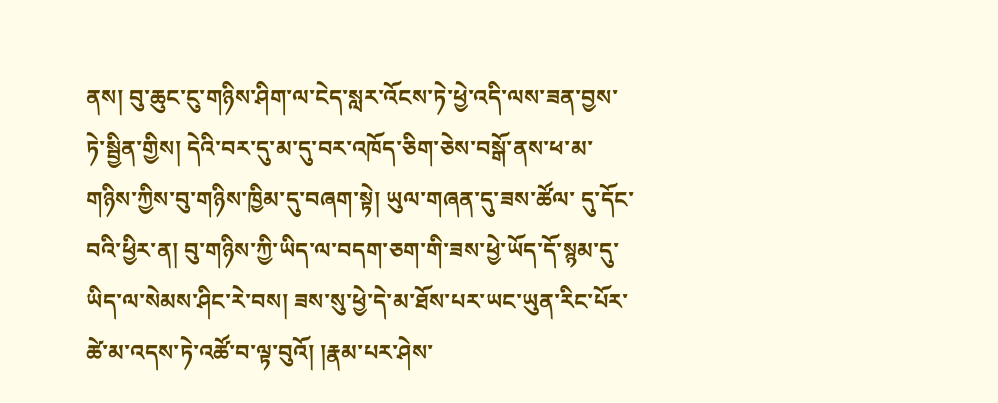ནས། བུ་ཆུང་ངུ་གཉིས་ཤིག་ལ་ངེད་སླར་འོངས་ཏེ་ཕྱེ་འདི་ལས་ཟན་བྱས་ཏེ་སྦྱིན་གྱིས། དེའི་བར་དུ་མ་དུ་བར་འཁོད་ཅིག་ཅེས་བསྒོ་ནས་ཕ་མ་གཉིས་ཀྱིས་བུ་གཉིས་ཁྱིམ་དུ་བཞག་སྟེ། ཡུལ་གཞན་དུ་ཟས་ཚོལ་ དུ་དོང་བའི་ཕྱིར་ན། བུ་གཉིས་ཀྱི་ཡིད་ལ་བདག་ཅག་གི་ཟས་ཕྱེ་ཡོད་དོ་སྙམ་དུ་ཡིད་ལ་སེམས་ཤིང་རེ་བས། ཟས་སུ་ཕྱེ་དེ་མ་ཐོས་པར་ཡང་ཡུན་རིང་པོར་ཚེ་མ་འདས་ཏེ་འཚོ་བ་ལྟ་བུའོ། །རྣམ་པར་ཤེས་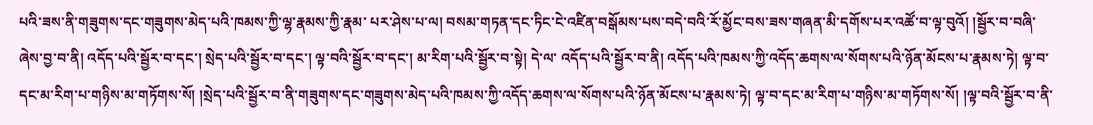པའི་ཟས་ནི་གཟུགས་དང་གཟུགས་མེད་པའི་ཁམས་ཀྱི་ལྷ་རྣམས་ཀྱི་རྣམ་ པར་ཤེས་པ་ལ། བསམ་གཏན་དང་ཏིང་ངེ་འཛིན་བསྒོམས་པས་བདེ་བའི་རོ་མྱོང་བས་ཟས་གཞན་མི་དགོས་པར་འཚོ་བ་ལྟ་བུའོ། །སྦྱོར་བ་བཞི་ཞེས་བྱ་བ་ནི། འདོད་པའི་སྦྱོར་བ་དང་། སྲེད་པའི་སྦྱོར་བ་དང་། ལྟ་བའི་སྦྱོར་བ་དང་། མ་རིག་པའི་སྦྱོར་བ་སྟེ། དེ་ལ་ འདོད་པའི་སྦྱོར་བ་ནི། འདོད་པའི་ཁམས་ཀྱི་འདོད་ཆགས་ལ་སོགས་པའི་ཉོན་མོངས་པ་རྣམས་ཏེ། ལྟ་བ་དང་མ་རིག་པ་གཉིས་མ་གཏོགས་སོ། །སྲེད་པའི་སྦྱོར་བ་ནི་གཟུགས་དང་གཟུགས་མེད་པའི་ཁམས་ཀྱི་འདོད་ཆགས་ལ་སོགས་པའི་ཉོན་མོངས་པ་རྣམས་ཏེ། ལྟ་བ་དང་མ་རིག་པ་གཉིས་མ་གཏོགས་སོ། །ལྟ་བའི་སྦྱོར་བ་ནི་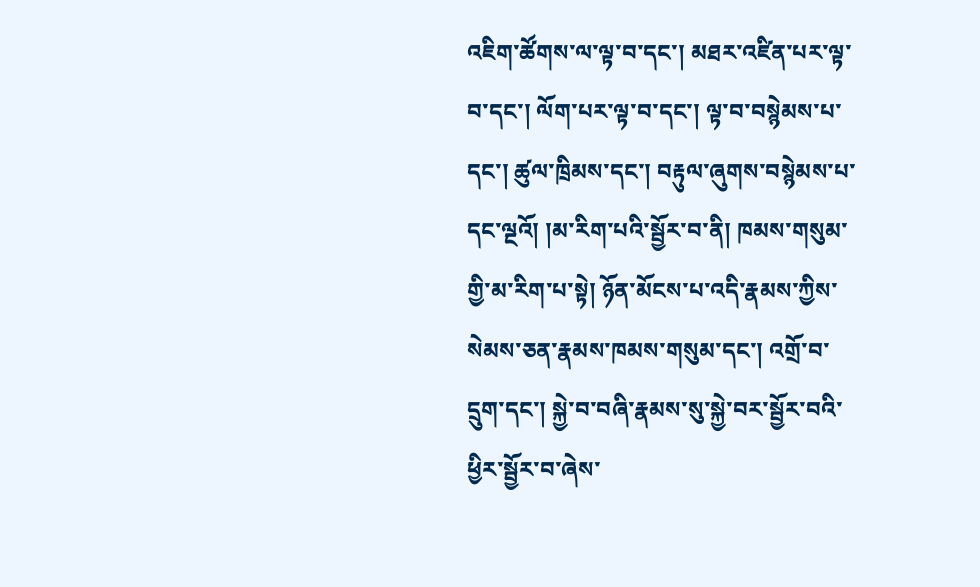འཇིག་ཚོགས་ལ་ལྟ་བ་དང་། མཐར་འཛིན་པར་ལྟ་བ་དང་། ལོག་པར་ལྟ་བ་དང་། ལྟ་བ་བསྙེམས་པ་དང་། ཚུལ་ཁྲིམས་དང་། བརྟུལ་ཞུགས་བསྙེམས་པ་དང་ལྔའོ། །མ་རིག་པའི་སྦྱོར་བ་ནི། ཁམས་གསུམ་གྱི་མ་རིག་པ་སྟེ། ཉོན་མོངས་པ་འདི་རྣམས་ཀྱིས་སེམས་ཅན་རྣམས་ཁམས་གསུམ་དང་། འགྲོ་བ་དྲུག་དང་། སྐྱེ་བ་བཞི་རྣམས་སུ་སྐྱེ་བར་སྦྱོར་བའི་ཕྱིར་སྦྱོར་བ་ཞེས་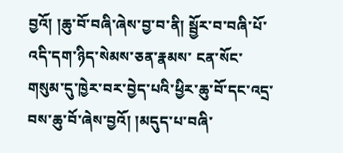བྱའོ། །ཆུ་བོ་བཞི་ཞེས་བྱ་བ་ནི། སྦྱོར་བ་བཞི་པོ་འདི་དག་ཉིད་སེམས་ཅན་རྣམས་ ངན་སོང་གསུམ་དུ་ཁྱེར་བར་བྱེད་པའི་ཕྱིར་ཆུ་བོ་དང་འདྲ་བས་ཆུ་བོ་ཞེས་བྱའོ། །མདུད་པ་བཞི་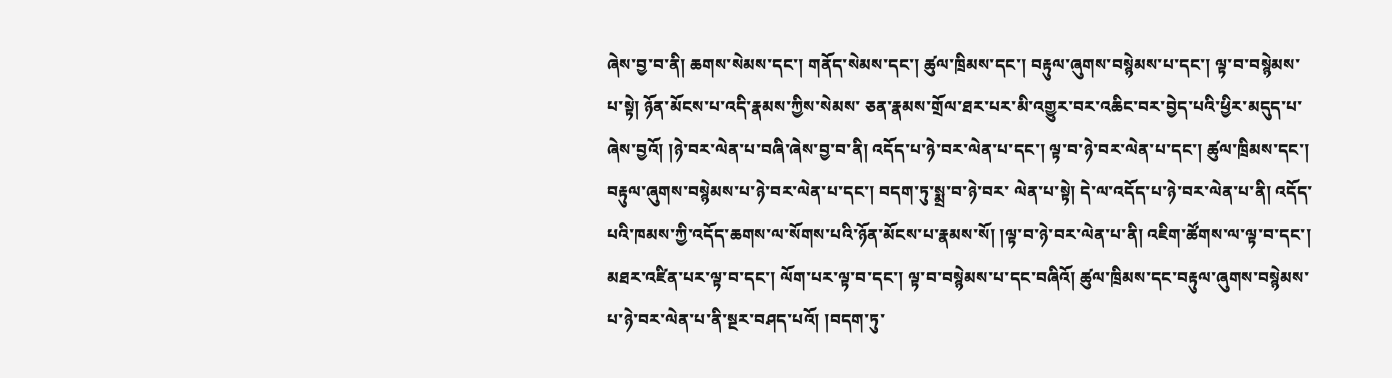ཞེས་བྱ་བ་ནི། ཆགས་སེམས་དང་། གནོད་སེམས་དང་། ཚུལ་ཁྲིམས་དང་། བརྟུལ་ཞུགས་བསྙེམས་པ་དང་། ལྟ་བ་བསྙེམས་པ་སྟེ། ཉོན་མོངས་པ་འདི་རྣམས་ཀྱིས་སེམས་ ཅན་རྣམས་གྲོལ་ཐར་པར་མི་འགྱུར་བར་འཆིང་བར་བྱེད་པའི་ཕྱིར་མདུད་པ་ཞེས་བྱའོ། །ཉེ་བར་ལེན་པ་བཞི་ཞེས་བྱ་བ་ནི། འདོད་པ་ཉེ་བར་ལེན་པ་དང་། ལྟ་བ་ཉེ་བར་ལེན་པ་དང་། ཚུལ་ཁྲིམས་དང་། བརྟུལ་ཞུགས་བསྙེམས་པ་ཉེ་བར་ལེན་པ་དང་། བདག་ཏུ་སྨྲ་བ་ཉེ་བར་ ལེན་པ་སྟེ། དེ་ལ་འདོད་པ་ཉེ་བར་ལེན་པ་ནི། འདོད་པའི་ཁམས་ཀྱི་འདོད་ཆགས་ལ་སོགས་པའི་ཉོན་མོངས་པ་རྣམས་སོ། །ལྟ་བ་ཉེ་བར་ལེན་པ་ནི། འཇིག་ཚོགས་ལ་ལྟ་བ་དང་། མཐར་འཛིན་པར་ལྟ་བ་དང་། ལོག་པར་ལྟ་བ་དང་། ལྟ་བ་བསྙེམས་པ་དང་བཞིའོ། ཚུལ་ཁྲིམས་དང་བརྟུལ་ཞུགས་བསྙེམས་པ་ཉེ་བར་ལེན་པ་ནི་སྔར་བཤད་པའོ། །བདག་ཏུ་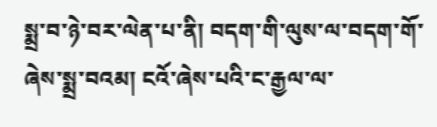སྨྲ་བ་ཉེ་བར་ལེན་པ་ནི། བདག་གི་ལུས་ལ་བདག་གོ་ཞེས་སྨྲ་བའམ། ངའོ་ཞེས་པའི་ང་རྒྱལ་ལ་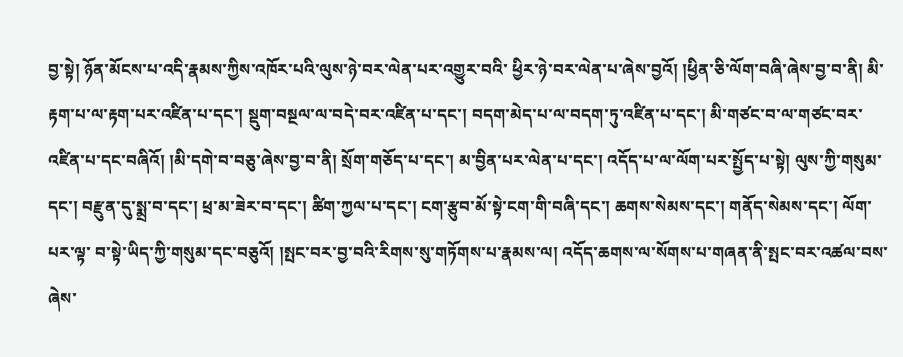བྱ་སྟེ། ཉོན་མོངས་པ་འདི་རྣམས་ཀྱིས་འཁོར་པའི་ལུས་ཉེ་བར་ལེན་པར་འགྱུར་བའི་ ཕྱིར་ཉེ་བར་ལེན་པ་ཞེས་བྱའོ། །ཕྱིན་ཅི་ལོག་བཞི་ཞེས་བྱ་བ་ནི། མི་རྟག་པ་ལ་རྟག་པར་འཛིན་པ་དང་། སྡུག་བསྔལ་ལ་བདེ་བར་འཛིན་པ་དང་། བདག་མེད་པ་ལ་བདག་ཏུ་འཛིན་པ་དང་། མི་གཙང་བ་ལ་གཙང་བར་འཛིན་པ་དང་བཞིའོ། །མི་དགེ་བ་བཅུ་ཞེས་བྱ་བ་ནི། སྲོག་གཅོད་པ་དང་། མ་བྱིན་པར་ལེན་པ་དང་། འདོད་པ་ལ་ལོག་པར་སྤྱོད་པ་སྟེ། ལུས་ཀྱི་གསུམ་དང་། བརྫུན་དུ་སྨྲ་བ་དང་། ཕྲ་མ་ཟེར་བ་དང་། ཚིག་ཀྱལ་པ་དང་། ངག་རྩུབ་མོ་སྟེ་ངག་གི་བཞི་དང་། ཆགས་སེམས་དང་། གནོད་སེམས་དང་། ལོག་པར་ལྟ་ བ་སྟེ་ཡིད་ཀྱི་གསུམ་དང་བཅུའོ། །སྤང་བར་བྱ་བའི་རིགས་སུ་གཏོགས་པ་རྣམས་ལ། འདོད་ཆགས་ལ་སོགས་པ་གཞན་ནི་སྤང་བར་འཚལ་བས་ཞེས་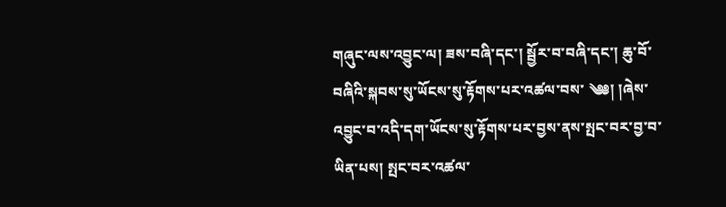གཞུང་ལས་འབྱུང་ལ། ཟས་བཞི་དང་། སྦྱོར་བ་བཞི་དང་། ཆུ་བོ་བཞིའི་སྐབས་སུ་ཡོངས་སུ་རྟོགས་པར་འཚལ་བས་ ༄༅། །ཞེས་འབྱུང་བ་འདི་དག་ཡོངས་སུ་རྟོགས་པར་བྱས་ནས་སྤང་བར་བྱ་བ་ཡིན་པས། སྤང་བར་འཚལ་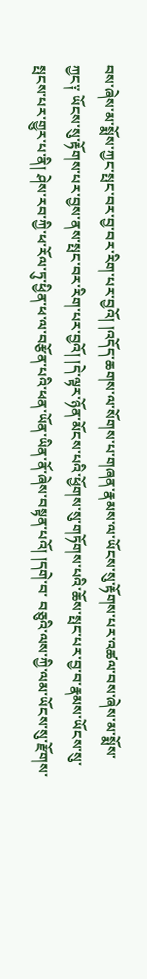བས་ཞེས་མ་སྨོས་ཀྱང་སྤང་བར་བྱ་བར་རིག་པར་བྱའོ། །འདོད་ཆགས་ལ་སོགས་པ་གཞན་རྣམས་ལ་ཡོངས་སུ་རྟོགས་པར་འཚལ་བས་ཞེས་མ་སྨོས་ ཀྱང༑ ཡོངས་སུ་རྟོགས་པར་བྱས་ནས་སྤང་བར་རིག་པར་བྱའོ། །དེ་ལྟར་ཉོན་མོངས་པའི་ཕྱོགས་སུ་གཏོགས་པའི་ཆོས་སྤང་པར་བྱ་བ་རྣམས་ཡོངས་སུ་སྤངས་པར་གྱུར་པ་ནི། ཤེས་རབ་ཀྱི་ཕ་རོལ་ཏུ་ཕྱིན་ཕ་ལ་བརྩོན་པའི་ཕན་ཡོན་ཡིན་ནོ་ཞེས་བསྟན་པའོ། །དགེ་བ་ བཅུའི་ལས་ཀྱི་ལམ་ཡོངས་སུ་རྫོགས་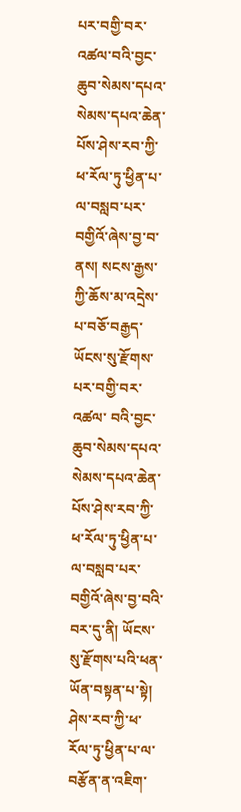པར་བགྱི་བར་འཚལ་བའི་བྱང་ཆུབ་སེམས་དཔའ་སེམས་དཔའ་ཆེན་པོས་ཤེས་རབ་ཀྱི་ཕ་རོལ་ཏུ་ཕྱིན་པ་ལ་བསླབ་པར་བགྱིའོ་ཞེས་བྱ་བ་ནས། སངས་རྒྱས་ཀྱི་ཆོས་མ་འདྲེས་པ་བཅོ་བརྒྱད་ཡོངས་སུ་རྫོགས་པར་བགྱི་བར་འཚལ་ བའི་བྱང་ཆུབ་སེམས་དཔའ་སེམས་དཔའ་ཆེན་པོས་ཤེས་རབ་ཀྱི་ཕ་རོལ་ཏུ་ཕྱིན་པ་ལ་བསླབ་པར་བགྱིའོ་ཞེས་བྱ་བའི་བར་དུ་ནི། ཡོངས་སུ་རྫོགས་པའི་ཕན་ཡོན་བསྟན་པ་སྟེ། ཤེས་རབ་ཀྱི་ཕ་རོལ་ཏུ་ཕྱིན་པ་ལ་བརྩོན་ན་འཇིག་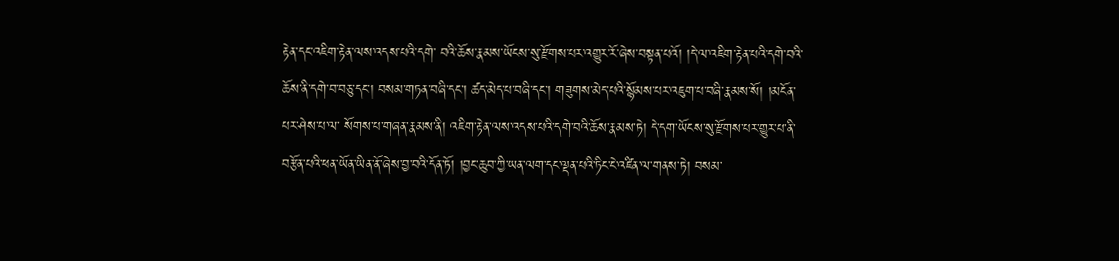རྟེན་དང་འཇིག་རྟེན་ལས་འདས་པའི་དགེ་ བའི་ཆོས་རྣམས་ཡོངས་སུ་རྫོགས་པར་འགྱུར་རོ་ཞེས་བསྟན་པའོ། །དེ་ལ་འཇིག་རྟེན་པའི་དགེ་བའི་ཆོས་ནི་དགེ་བ་བཅུ་དང་། བསམ་གཏན་བཞི་དང་། ཚད་མེད་པ་བཞི་དང་། གཟུགས་མེད་པའི་སྙོམས་པར་འཇུག་པ་བཞི་རྣམས་སོ། །མངོན་པར་ཤེས་པ་ལ་ སོགས་པ་གཞན་རྣམས་ནི། འཇིག་རྟེན་ལས་འདས་པའི་དགེ་བའི་ཆོས་རྣམས་ཏེ། དེ་དག་ཡོངས་སུ་རྫོགས་པར་གྱུར་པ་ནི་བརྩོན་པའི་ཕན་ཡོན་ཡིན་ནོ་ཞེས་བྱ་བའི་དོན་ཏོ། །བྱང་ཆུབ་ཀྱི་ཡན་ལག་དང་ལྡན་པའི་ཏིང་ངེ་འཛིན་ལ་གནས་ཏེ། བསམ་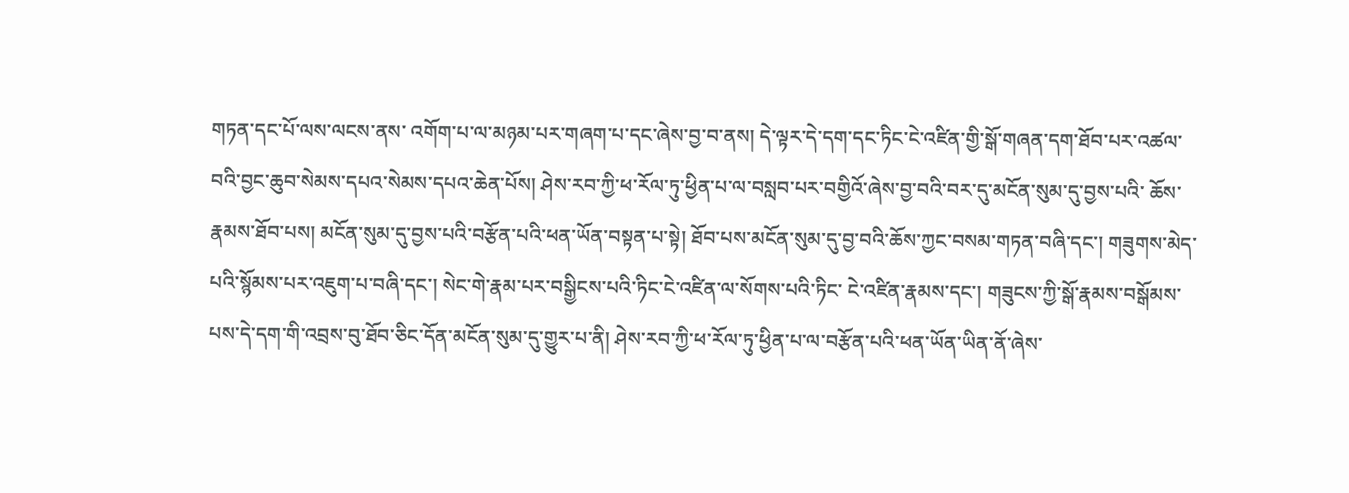གཏན་དང་པོ་ལས་ལངས་ནས་ འགོག་པ་ལ་མཉམ་པར་གཞག་པ་དང་ཞེས་བྱ་བ་ནས། དེ་ལྟར་དེ་དག་དང་ཏིང་ངེ་འཛིན་གྱི་སྒོ་གཞན་དག་ཐོབ་པར་འཚལ་བའི་བྱང་ཆུབ་སེམས་དཔའ་སེམས་དཔའ་ཆེན་པོས། ཤེས་རབ་ཀྱི་ཕ་རོལ་ཏུ་ཕྱིན་པ་ལ་བསླབ་པར་བགྱིའོ་ཞེས་བྱ་བའི་བར་དུ་མངོན་སུམ་དུ་བྱས་པའི་ ཆོས་རྣམས་ཐོབ་པས། མངོན་སུམ་དུ་བྱས་པའི་བརྩོན་པའི་ཕན་ཡོན་བསྟན་པ་སྟེ། ཐོབ་པས་མངོན་སུམ་དུ་བྱ་བའི་ཆོས་ཀྱང་བསམ་གཏན་བཞི་དང་། གཟུགས་མེད་པའི་སྙོམས་པར་འཇུག་པ་བཞི་དང་། སེང་གེ་རྣམ་པར་བསྒྱིངས་པའི་ཏིང་ངེ་འཛིན་ལ་སོགས་པའི་ཏིང་ ངེ་འཛིན་རྣམས་དང་། གཟུངས་ཀྱི་སྒོ་རྣམས་བསྒོམས་པས་དེ་དག་གི་འབྲས་བུ་ཐོབ་ཅིང་དོན་མངོན་སུམ་དུ་གྱུར་པ་ནི། ཤེས་རབ་ཀྱི་ཕ་རོལ་ཏུ་ཕྱིན་པ་ལ་བརྩོན་པའི་ཕན་ཡོན་ཡིན་ནོ་ཞེས་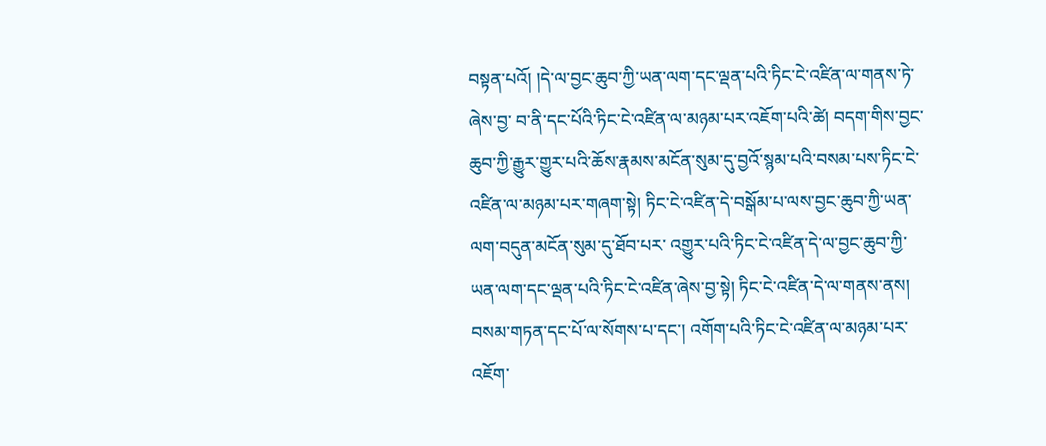བསྟན་པའོ། །དེ་ལ་བྱང་ཆུབ་ཀྱི་ཡན་ལག་དང་ལྡན་པའི་ཏིང་ངེ་འཛིན་ལ་གནས་ཏེ་ཞེས་བྱ་ བ་ནི་དང་པོའི་ཏིང་ངེ་འཛིན་ལ་མཉམ་པར་འཇོག་པའི་ཚེ། བདག་གིས་བྱང་ཆུབ་ཀྱི་རྒྱུར་གྱུར་པའི་ཆོས་རྣམས་མངོན་སུམ་དུ་བྱའོ་སྙམ་པའི་བསམ་པས་ཏིང་ངེ་འཛིན་ལ་མཉམ་པར་གཞག་སྟེ། ཏིང་ངེ་འཛིན་དེ་བསྒོམ་པ་ལས་བྱང་ཆུབ་ཀྱི་ཡན་ལག་བདུན་མངོན་སུམ་དུ་ཐོབ་པར་ འགྱུར་པའི་ཏིང་ངེ་འཛིན་དེ་ལ་བྱང་ཆུབ་ཀྱི་ཡན་ལག་དང་ལྡན་པའི་ཏིང་ངེ་འཛིན་ཞེས་བྱ་སྟེ། ཏིང་ངེ་འཛིན་དེ་ལ་གནས་ནས། བསམ་གཏན་དང་པོ་ལ་སོགས་པ་དང་། འགོག་པའི་ཏིང་ངེ་འཛིན་ལ་མཉམ་པར་འཇོག་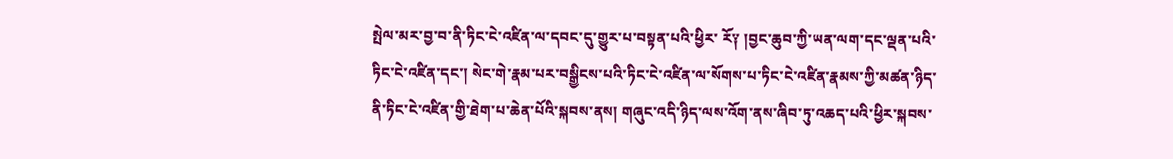སྤེལ་མར་བྱ་བ་ནི་ཏིང་ངེ་འཛིན་ལ་དབང་དུ་གྱུར་པ་བསྟན་པའི་ཕྱིར་ རོ༑ །བྱང་ཆུབ་ཀྱི་ཡན་ལག་དང་ལྡན་པའི་ཏིང་ངེ་འཛིན་དང་། སེང་གེ་རྣམ་པར་བསྒྱིངས་པའི་ཏིང་ངེ་འཛིན་ལ་སོགས་པ་ཏིང་ངེ་འཛིན་རྣམས་ཀྱི་མཚན་ཉིད་ནི་ཏིང་ངེ་འཛིན་གྱི་ཐེག་པ་ཆེན་པོའི་སྐབས་ནས། གཞུང་འདི་ཉིད་ལས་འོག་ནས་ཞིབ་ཏུ་འཆད་པའི་ཕྱིར་སྐབས་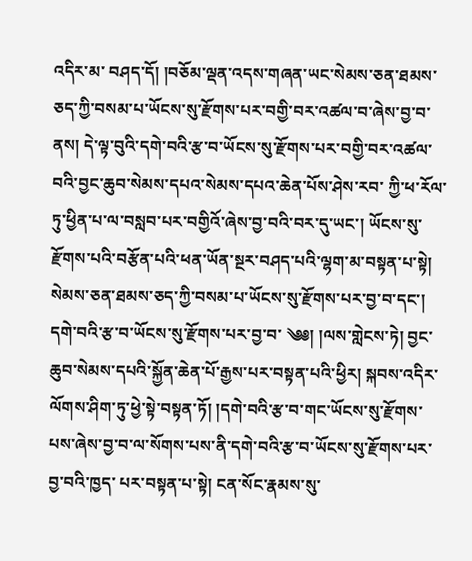འདིར་མ་ བཤད་དོ། །བཅོམ་ལྡན་འདས་གཞན་ཡང་སེམས་ཅན་ཐམས་ཅད་ཀྱི་བསམ་པ་ཡོངས་སུ་རྫོགས་པར་བགྱི་བར་འཚལ་བ་ཞེས་བྱ་བ་ནས། དེ་ལྟ་བུའི་དགེ་བའི་རྩ་བ་ཡོངས་སུ་རྫོགས་པར་བགྱི་བར་འཚལ་བའི་བྱང་ཆུབ་སེམས་དཔའ་སེམས་དཔའ་ཆེན་པོས་ཤེས་རབ་ ཀྱི་ཕ་རོལ་ཏུ་ཕྱིན་པ་ལ་བསླབ་པར་བགྱིའོ་ཞེས་བྱ་བའི་བར་དུ་ཡང་། ཡོངས་སུ་རྫོགས་པའི་བརྩོན་པའི་ཕན་ཡོན་སྔར་བཤད་པའི་ལྷག་མ་བསྟན་པ་སྟེ། སེམས་ཅན་ཐམས་ཅད་ཀྱི་བསམ་པ་ཡོངས་སུ་རྫོགས་པར་བྱ་བ་དང་། དགེ་བའི་རྩ་བ་ཡོངས་སུ་རྫོགས་པར་བྱ་བ་ ༄༅། །ལས་གླེངས་ཏེ། བྱང་ཆུབ་སེམས་དཔའི་སྐྱོན་ཆེན་པོ་རྒྱས་པར་བསྟན་པའི་ཕྱིར། སྐབས་འདིར་ལོགས་ཤིག་ཏུ་ཕྱེ་སྟེ་བསྟན་ཏོ། །དགེ་བའི་རྩ་བ་གང་ཡོངས་སུ་རྫོགས་པས་ཞེས་བྱ་བ་ལ་སོགས་པས་ནི་དགེ་བའི་རྩ་བ་ཡོངས་སུ་རྫོགས་པར་བྱ་བའི་ཁྱད་ པར་བསྟན་པ་སྟེ། ངན་སོང་རྣམས་སུ་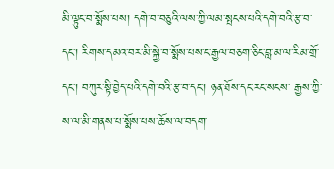མི་ལྟུང་བ་སྨོས་པས། དགེ་བ་བཅུའི་ལས་ཀྱི་ལམ་སྤངས་པའི་དགེ་བའི་རྩ་བ་དང་། རིགས་དམའ་བར་མི་སྐྱེ་བ་སྨོས་པས་ང་རྒྱལ་བཅག་ཅིང་བླ་མ་ལ་རིམ་གྲོ་དང་། བཀུར་སྟི་བྱེད་པའི་དགེ་བའི་རྩ་བ་དང་། ཉན་ཐོས་དང་རང་སངས་ རྒྱས་ཀྱི་ས་ལ་མི་གནས་པ་སྨོས་པས་ཆོས་ལ་བདག་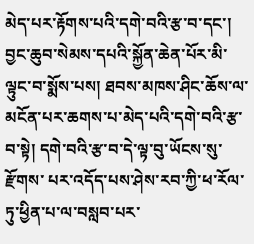མེད་པར་རྟོགས་པའི་དགེ་བའི་རྩ་བ་དང་། བྱང་ཆུབ་སེམས་དཔའི་སྐྱོན་ཆེན་པོར་མི་ལྟུང་བ་སྨོས་པས། ཐབས་མཁས་ཤིང་ཆོས་ལ་མངོན་པར་ཆགས་པ་མེད་པའི་དགེ་བའི་རྩ་བ་སྟེ། དགེ་བའི་རྩ་བ་དེ་ལྟ་བུ་ཡོངས་སུ་རྫོགས་ པར་འདོད་པས་ཤེས་རབ་ཀྱི་ཕ་རོལ་ཏུ་ཕྱིན་པ་ལ་བསླབ་པར་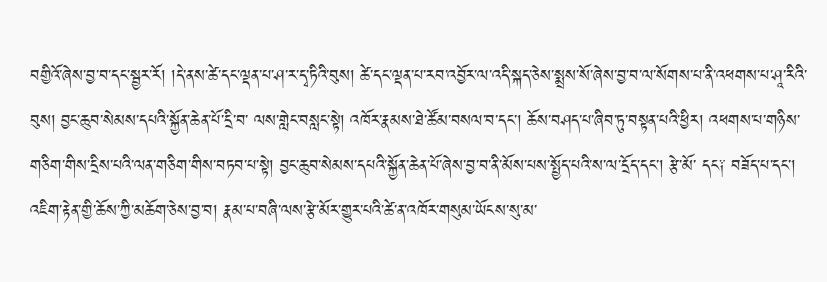བགྱིའོ་ཞེས་བྱ་བ་དང་སྦྱར་རོ། །དེ་ནས་ཚེ་དང་ལྡན་པ་ཤ་ར་དྭ་ཏིའི་བུས། ཚེ་དང་ལྡན་པ་རབ་འབྱོར་ལ་འདི་སྐད་ཅེས་སྨྲས་སོ་ཞེས་བྱ་བ་ལ་སོགས་པ་ནི་འཕགས་པ་ཤཱ་རིའི་བུས། བྱང་ཆུབ་སེམས་དཔའི་སྐྱོན་ཆེན་པོ་དྲི་བ་ ལས་གླེང་བསླང་སྟེ། འཁོར་རྣམས་ཐེ་ཚོམ་བསལ་བ་དང་། ཆོས་བཤད་པ་ཞིབ་ཏུ་བསྟན་པའི་ཕྱིར། འཕགས་པ་གཉིས་གཅིག་གིས་དྲིས་པའི་ལན་གཅིག་གིས་བཏབ་པ་སྟེ། བྱང་ཆུབ་སེམས་དཔའི་སྐྱོན་ཆེན་པོ་ཞེས་བྱ་བ་ནི་མོས་པས་སྤྱོད་པའི་ས་ལ་དྲོད་དང་། རྩེ་མོ་ དང༑ བཟོད་པ་དང་། འཇིག་རྟེན་གྱི་ཆོས་ཀྱི་མཆོག་ཅེས་བྱ་བ། རྣམ་པ་བཞི་ལས་རྩེ་མོར་གྱུར་པའི་ཚེ་ན་འཁོར་གསུམ་ཡོངས་སུ་མ་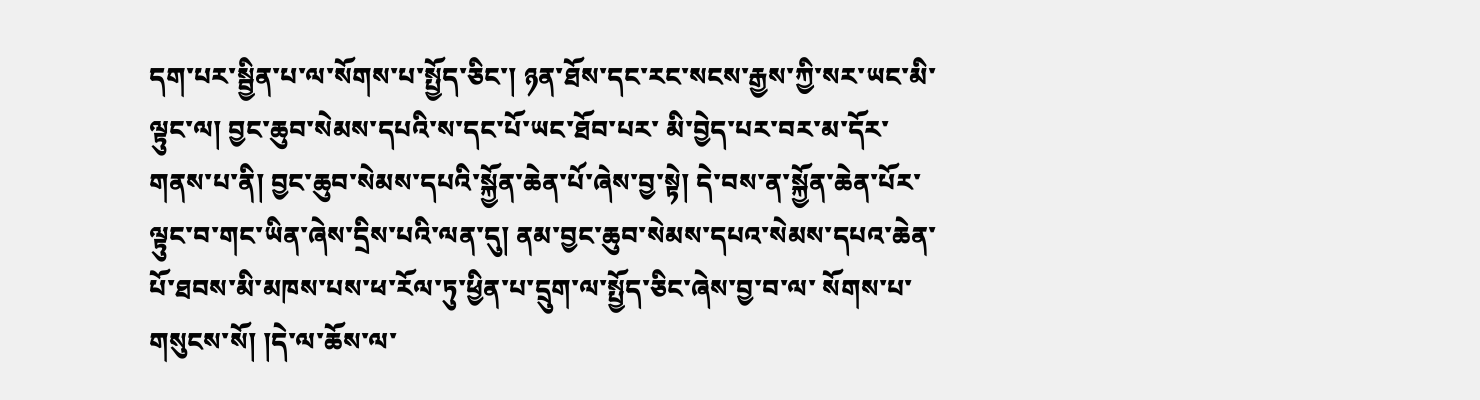དག་པར་སྦྱིན་པ་ལ་སོགས་པ་སྤྱོད་ཅིང་། ཉན་ཐོས་དང་རང་སངས་རྒྱས་ཀྱི་སར་ཡང་མི་ལྟུང་ལ། བྱང་ཆུབ་སེམས་དཔའི་ས་དང་པོ་ཡང་ཐོབ་པར་ མི་བྱེད་པར་བར་མ་དོར་གནས་པ་ནི། བྱང་ཆུབ་སེམས་དཔའི་སྐྱོན་ཆེན་པོ་ཞེས་བྱ་སྟེ། དེ་བས་ན་སྐྱོན་ཆེན་པོར་ལྟུང་བ་གང་ཡིན་ཞེས་དྲིས་པའི་ལན་དུ། ནམ་བྱང་ཆུབ་སེམས་དཔའ་སེམས་དཔའ་ཆེན་པོ་ཐབས་མི་མཁས་པས་ཕ་རོལ་ཏུ་ཕྱིན་པ་དྲུག་ལ་སྤྱོད་ཅིང་ཞེས་བྱ་བ་ལ་ སོགས་པ་གསུངས་སོ། །དེ་ལ་ཆོས་ལ་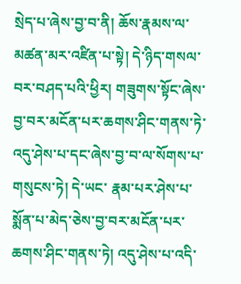སྲེད་པ་ཞེས་བྱ་བ་ནི། ཆོས་རྣམས་ལ་མཚན་མར་འཛིན་པ་སྟེ། དེ་ཉིད་གསལ་བར་བཤད་པའི་ཕྱིར། གཟུགས་སྟོང་ཞེས་བྱ་བར་མངོན་པར་ཆགས་ཤིང་གནས་ཏེ་འདུ་ཤེས་པ་དང་ཞེས་བྱ་བ་ལ་སོགས་པ་གསུངས་ཏེ། དེ་ཡང་ རྣམ་པར་ཤེས་པ་སྨོན་པ་མེད་ཅེས་བྱ་བར་མངོན་པར་ཆགས་ཤིང་གནས་ཏེ། འདུ་ཤེས་པ་འདི་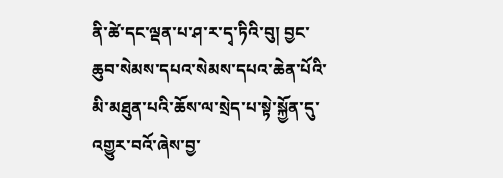ནི་ཚེ་དང་ལྡན་པ་ཤ་ར་དྭ་ཏིའི་བུ། བྱང་ཆུབ་སེམས་དཔའ་སེམས་དཔའ་ཆེན་པོའི་མི་མཐུན་པའི་ཆོས་ལ་སྲེད་པ་སྟེ་སྐྱོན་དུ་འགྱུར་བའོ་ཞེས་བྱ་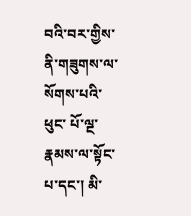བའི་བར་གྱིས་ནི་གཟུགས་ལ་སོགས་པའི་ཕུང་ པོ་ལྔ་རྣམས་ལ་སྟོང་པ་དང་། མི་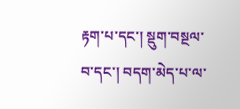རྟག་པ་དང་། སྡུག་བསྔལ་བ་དང་། བདག་མེད་པ་ལ་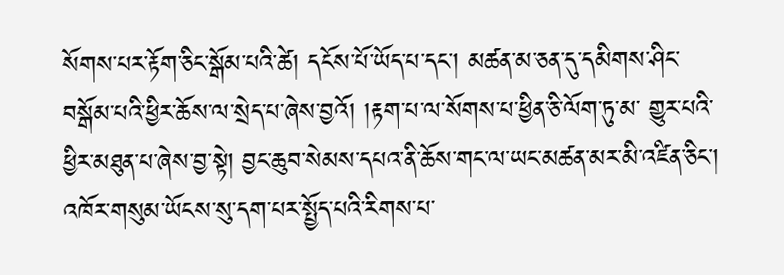སོགས་པར་རྟོག་ཅིང་སྒོམ་པའི་ཚེ། དངོས་པོ་ཡོད་པ་དང་། མཚན་མ་ཅན་དུ་དམིགས་ཤིང་བསྒོམ་པའི་ཕྱིར་ཆོས་ལ་སྲེད་པ་ཞེས་བྱའོ། །རྟག་པ་ལ་སོགས་པ་ཕྱིན་ཅི་ལོག་ཏུ་མ་ གྱུར་པའི་ཕྱིར་མཐུན་པ་ཞེས་བྱ་སྟེ། བྱང་ཆུབ་སེམས་དཔའ་ནི་ཆོས་གང་ལ་ཡང་མཚན་མར་མི་འཛིན་ཅིང་། འཁོར་གསུམ་ཡོངས་སུ་དག་པར་སྤྱོད་པའི་རིགས་པ་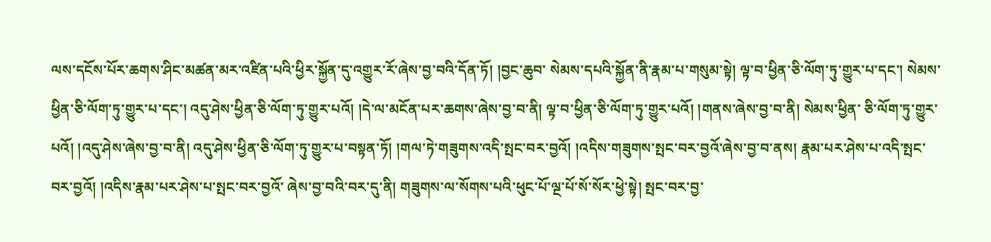ལས་དངོས་པོར་ཆགས་ཤིང་མཚན་མར་འཛིན་པའི་ཕྱིར་སྐྱོན་དུ་འགྱུར་རོ་ཞེས་བྱ་བའི་དོན་ཏོ། །བྱང་ཆུབ་ སེམས་དཔའི་སྐྱོན་ནི་རྣམ་པ་གསུམ་སྟེ། ལྟ་བ་ཕྱིན་ཅི་ལོག་ཏུ་གྱུར་པ་དང་། སེམས་ཕྱིན་ཅི་ལོག་ཏུ་གྱུར་པ་དང་། འདུ་ཤེས་ཕྱིན་ཅི་ལོག་ཏུ་གྱུར་པའོ། །དེ་ལ་མངོན་པར་ཆགས་ཞེས་བྱ་བ་ནི། ལྟ་བ་ཕྱིན་ཅི་ལོག་ཏུ་གྱུར་པའོ། །གནས་ཞེས་བྱ་བ་ནི། སེམས་ཕྱིན་ ཅི་ལོག་ཏུ་གྱུར་པའོ། །འདུ་ཤེས་ཞེས་བྱ་བ་ནི། འདུ་ཤེས་ཕྱིན་ཅི་ལོག་ཏུ་གྱུར་པ་བསྟན་ཏོ། །གལ་ཏེ་གཟུགས་འདི་སྤང་བར་བྱའོ། །འདིས་གཟུགས་སྤང་བར་བྱའོ་ཞེས་བྱ་བ་ནས། རྣམ་པར་ཤེས་པ་འདི་སྤང་བར་བྱའོ། །འདིས་རྣམ་པར་ཤེས་པ་སྤང་བར་བྱའོ་ ཞེས་བྱ་བའི་བར་དུ་ནི། གཟུགས་ལ་སོགས་པའི་ཕུང་པོ་ལྔ་པོ་སོ་སོར་ཕྱེ་སྟེ། སྤང་བར་བྱ་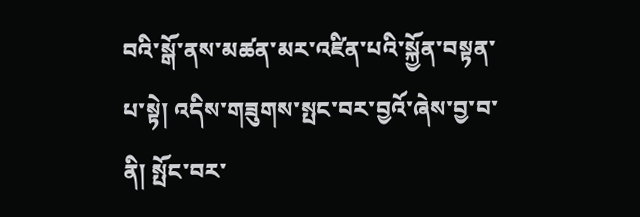བའི་སྒོ་ནས་མཚན་མར་འཛིན་པའི་སྐྱོན་བསྟན་པ་སྟེ། འདིས་གཟུགས་སྤང་བར་བྱའོ་ཞེས་བྱ་བ་ནི། སྤོང་བར་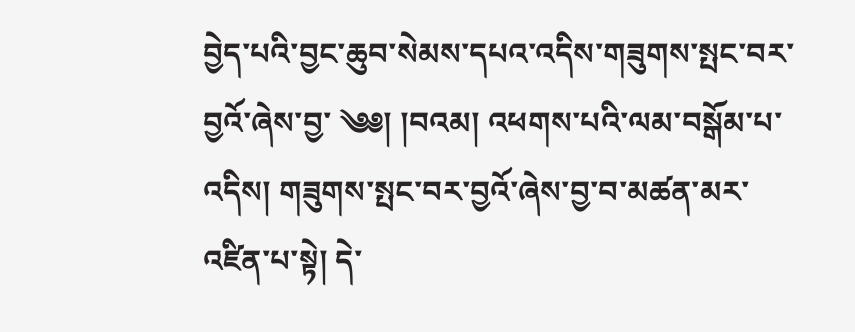བྱེད་པའི་བྱང་ཆུབ་སེམས་དཔའ་འདིས་གཟུགས་སྤང་བར་བྱའོ་ཞེས་བྱ་ ༄༅། །བའམ། འཕགས་པའི་ལམ་བསྒོམ་པ་འདིས། གཟུགས་སྤང་བར་བྱའོ་ཞེས་བྱ་བ་མཚན་མར་འཛིན་པ་སྟེ། དེ་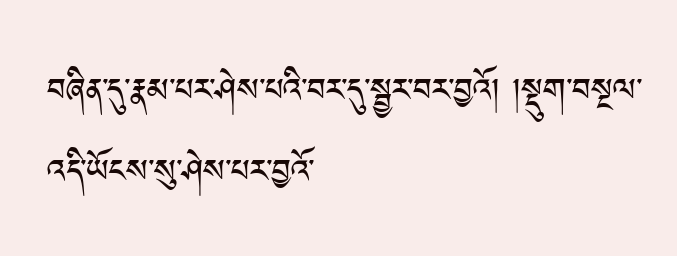བཞིན་དུ་རྣམ་པར་ཤེས་པའི་བར་དུ་སྦྱར་བར་བྱའོ། །སྡུག་བསྔལ་འདི་ཡོངས་སུ་ཤེས་པར་བྱའོ་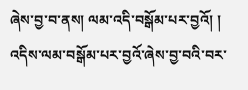ཞེས་བྱ་བ་ནས། ལམ་འདི་བསྒོམ་པར་བྱའོ། ། འདིས་ལམ་བསྒོམ་པར་བྱའོ་ཞེས་བྱ་བའི་བར་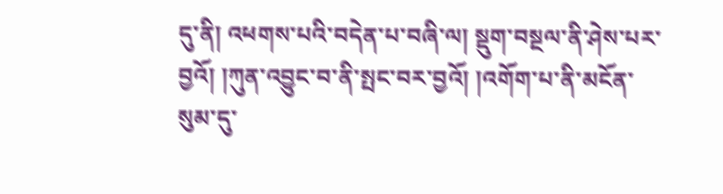དུ་ནི། འཕགས་པའི་བདེན་པ་བཞི་ལ། སྡུག་བསྔལ་ནི་ཤེས་པར་བྱའོ། །ཀུན་འབྱུང་བ་ནི་སྤང་བར་བྱའོ། །འགོག་པ་ནི་མངོན་སུམ་དུ་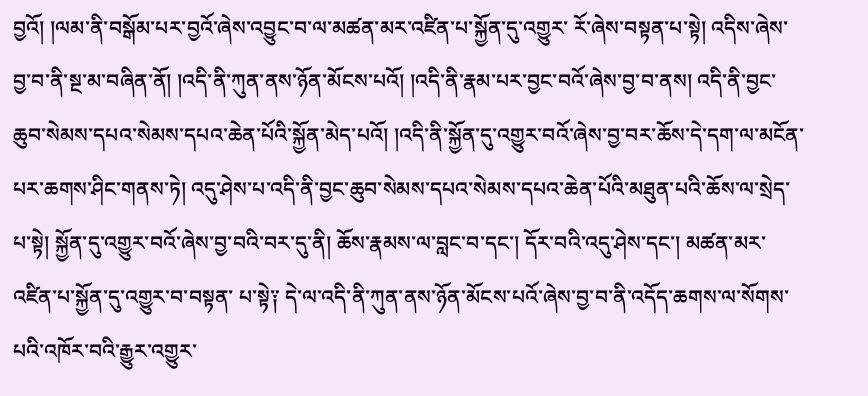བྱའོ། །ལམ་ནི་བསྒོམ་པར་བྱའོ་ཞེས་འབྱུང་བ་ལ་མཚན་མར་འཛིན་པ་སྐྱོན་དུ་འགྱུར་ རོ་ཞེས་བསྟན་པ་སྟེ། འདིས་ཞེས་བྱ་བ་ནི་སྔ་མ་བཞིན་ནོ། །འདི་ནི་ཀུན་ནས་ཉོན་མོངས་པའོ། །འདི་ནི་རྣམ་པར་བྱང་བའོ་ཞེས་བྱ་བ་ནས། འདི་ནི་བྱང་ཆུབ་སེམས་དཔའ་སེམས་དཔའ་ཆེན་པོའི་སྐྱོན་མེད་པའོ། །འདི་ནི་སྐྱོན་དུ་འགྱུར་བའོ་ཞེས་བྱ་བར་ཆོས་དེ་དག་ལ་མངོན་ པར་ཆགས་ཤིང་གནས་ཏེ། འདུ་ཤེས་པ་འདི་ནི་བྱང་ཆུབ་སེམས་དཔའ་སེམས་དཔའ་ཆེན་པོའི་མཐུན་པའི་ཆོས་ལ་སྲེད་པ་སྟེ། སྐྱོན་དུ་འགྱུར་བའོ་ཞེས་བྱ་བའི་བར་དུ་ནི། ཆོས་རྣམས་ལ་བླང་བ་དང་། དོར་བའི་འདུ་ཤེས་དང་། མཚན་མར་འཛིན་པ་སྐྱོན་དུ་འགྱུར་བ་བསྟན་ པ་སྟེ༑ དེ་ལ་འདི་ནི་ཀུན་ནས་ཉོན་མོངས་པའོ་ཞེས་བྱ་བ་ནི་འདོད་ཆགས་ལ་སོགས་པའི་འཁོར་བའི་རྒྱུར་འགྱུར་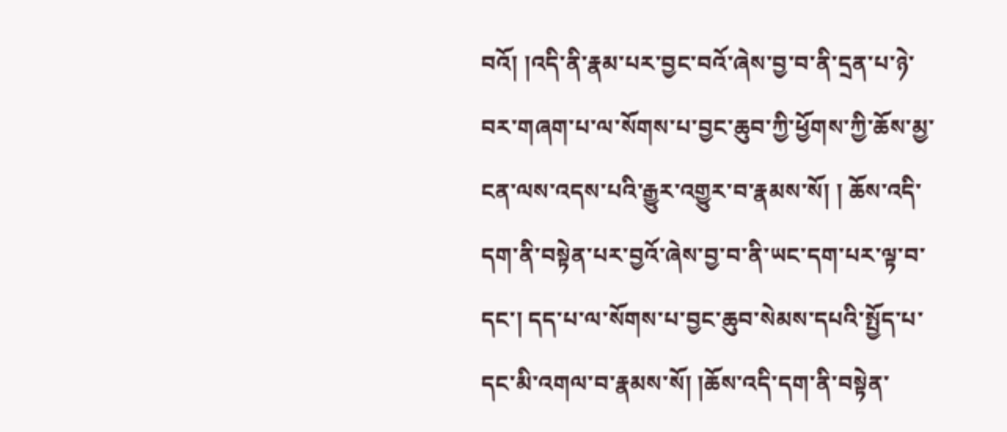བའོ། །འདི་ནི་རྣམ་པར་བྱང་བའོ་ཞེས་བྱ་བ་ནི་དྲན་པ་ཉེ་བར་གཞག་པ་ལ་སོགས་པ་བྱང་ཆུབ་ཀྱི་ཕྱོགས་ཀྱི་ཆོས་མྱ་ངན་ལས་འདས་པའི་རྒྱུར་འགྱུར་བ་རྣམས་སོ། ། ཆོས་འདི་དག་ནི་བསྟེན་པར་བྱའོ་ཞེས་བྱ་བ་ནི་ཡང་དག་པར་ལྟ་བ་དང་། དད་པ་ལ་སོགས་པ་བྱང་ཆུབ་སེམས་དཔའི་སྤྱོད་པ་དང་མི་འགལ་བ་རྣམས་སོ། །ཆོས་འདི་དག་ནི་བསྟེན་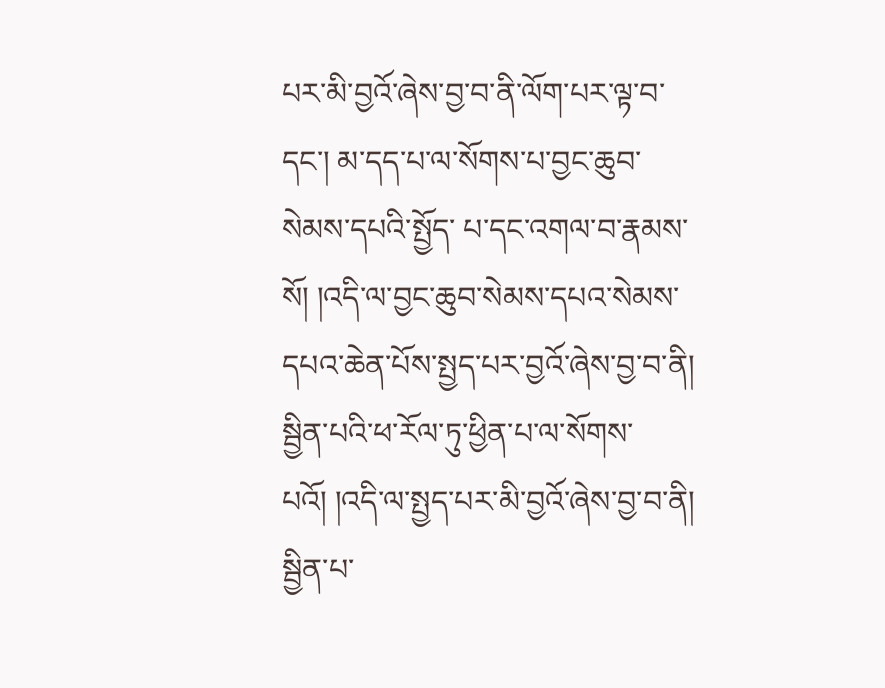པར་མི་བྱའོ་ཞེས་བྱ་བ་ནི་ལོག་པར་ལྟ་བ་དང་། མ་དད་པ་ལ་སོགས་པ་བྱང་ཆུབ་སེམས་དཔའི་སྤྱོད་ པ་དང་འགལ་བ་རྣམས་སོ། །འདི་ལ་བྱང་ཆུབ་སེམས་དཔའ་སེམས་དཔའ་ཆེན་པོས་སྤྱད་པར་བྱའོ་ཞེས་བྱ་བ་ནི། སྦྱིན་པའི་ཕ་རོལ་ཏུ་ཕྱིན་པ་ལ་སོགས་པའོ། །འདི་ལ་སྤྱད་པར་མི་བྱའོ་ཞེས་བྱ་བ་ནི། སྦྱིན་པ་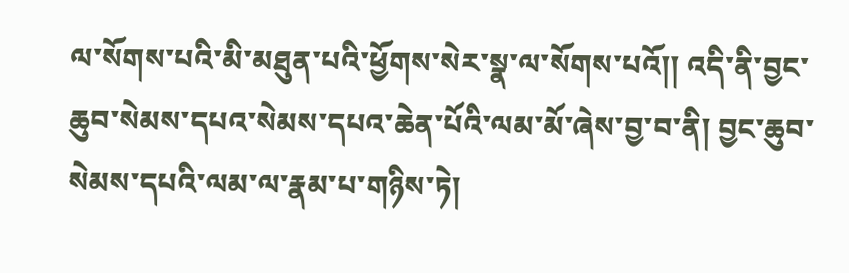ལ་སོགས་པའི་མི་མཐུན་པའི་ཕྱོགས་སེར་སྣ་ལ་སོགས་པའོ།། འདི་ནི་བྱང་ཆུབ་སེམས་དཔའ་སེམས་དཔའ་ཆེན་པོའི་ལམ་མོ་ཞེས་བྱ་བ་ནི། བྱང་ཆུབ་སེམས་དཔའི་ལམ་ལ་རྣམ་པ་གཉིས་ཏེ།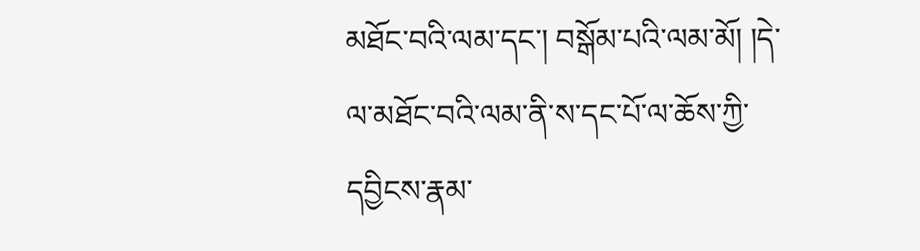མཐོང་བའི་ལམ་དང་། བསྒོམ་པའི་ལམ་མོ། །དེ་ལ་མཐོང་བའི་ལམ་ནི་ས་དང་པོ་ལ་ཆོས་ཀྱི་དབྱིངས་རྣམ་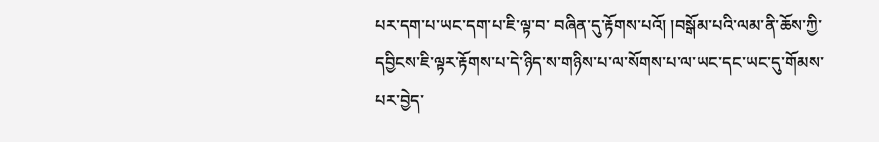པར་དག་པ་ཡང་དག་པ་ཇི་ལྟ་བ་ བཞིན་དུ་རྟོགས་པའོ། །བསྒོམ་པའི་ལམ་ནི་ཆོས་ཀྱི་དབྱིངས་ཇི་ལྟར་རྟོགས་པ་དེ་ཉིད་ས་གཉིས་པ་ལ་སོགས་པ་ལ་ཡང་དང་ཡང་དུ་གོམས་པར་བྱེད་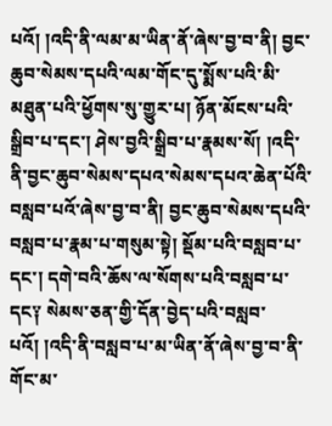པའོ། །འདི་ནི་ལམ་མ་ཡིན་ནོ་ཞེས་བྱ་བ་ནི། བྱང་ཆུབ་སེམས་དཔའི་ལམ་གོང་དུ་སྨོས་པའི་མི་མཐུན་པའི་ཕྱོགས་སུ་གྱུར་པ། ཉོན་མོངས་པའི་སྒྲིབ་པ་དང་། ཤེས་བྱའི་སྒྲིབ་པ་རྣམས་སོ། །འདི་ནི་བྱང་ཆུབ་སེམས་དཔའ་སེམས་དཔའ་ཆེན་པོའི་བསླབ་པའོ་ཞེས་བྱ་བ་ནི། བྱང་ཆུབ་སེམས་དཔའི་བསླབ་པ་རྣམ་པ་གསུམ་སྟེ། སྡོམ་པའི་བསླབ་པ་དང་། དགེ་བའི་ཆོས་ལ་སོགས་པའི་བསླབ་པ་ དང༑ སེམས་ཅན་གྱི་དོན་བྱེད་པའི་བསླབ་པའོ། །འདི་ནི་བསླབ་པ་མ་ཡིན་ནོ་ཞེས་བྱ་བ་ནི་གོང་མ་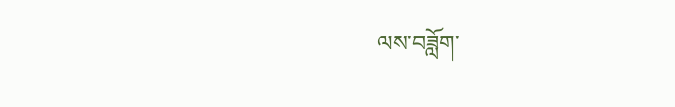ལས་བཟློག་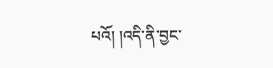པའོ། །འདི་ནི་བྱང་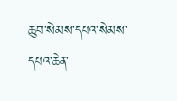ཆུབ་སེམས་དཔའ་སེམས་དཔའ་ཆེན་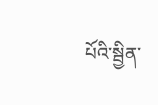པོའི་སྦྱིན་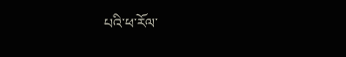པའི་ཕ་རོལ་